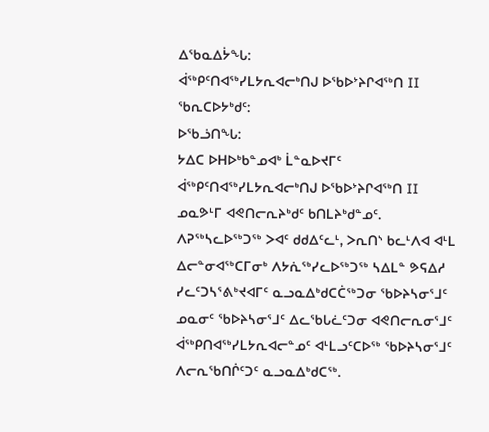ᐃᖃᓇᐃᔮᖓ:
ᐋᖅᑭᑦᑎᐊᖅᓯᒪᔭᕆᐊᓕᒃᑎᒍ ᐅᖃᐅᔾᔨᒋᐊᖅᑎ II
ᖃᕆᑕᐅᔭᒃᑯᑦ:
ᐅᖃᓘᑎᖓ:
ᔭᐃᑕ ᐅᕼᐅᒃᑲᓐᓄᐊᒃ ᒫᓐᓇᐅᔪᒥᑦ ᐋᖅᑭᑦᑎᐊᖅᓯᒪᔭᕆᐊᓕᒃᑎᒍ ᐅᖃᐅᔾᔨᒋᐊᖅᑎ II ᓄᓇᕗᒻᒥ ᐊᕙᑎᓕᕆᔨᒃᑯᑦ ᑲᑎᒪᔨᒃᑯᓐᓄᑦ. ᐱᕈᖅᓴᓚᐅᖅᑐᖅ ᐳᐊᑦ ᑯᑯᐃᑦᓚᒻ, ᐳᕆᑎᔅ ᑲᓚᒻᐱᐊ ᐊᒻᒪ ᐃᓕᓐᓂᐊᖅᑕᒥᓂᒃ ᐱᔭᕇᖅᓯᓚᐅᖅᑐᖅ ᓴᐃᒪᓐ ᕗᕋᐃᓱ ᓯᓚᑦᑐᓴᕐᕕᒃᔪᐊᒥᑦ ᓇᓗᓇᐃᒃᑯᑕᑖᖅᑐᓂ ᖃᐅᔨᓴᓂᕐᒧᑦ ᓄᓇᓂᑦ ᖃᐅᔨᓴᓂᕐᒧᑦ ᐃᓚᖃᒐᓛᑦᑐᓂ ᐊᕙᑎᓕᕆᓂᕐᒧᑦ ᐋᖅᑭᑎᐊᖅᓯᒪᔭᕆᐊᓕᓐᓄᑦ ᐊᒻᒪᓗᑦᑕᐅᖅ ᖃᐅᔨᓴᓂᕐᒧᑦ ᐱᓕᕆᖃᑎᒌᑦᑐᑦ ᓇᓗᓇᐃᒃᑯᑕᖅ.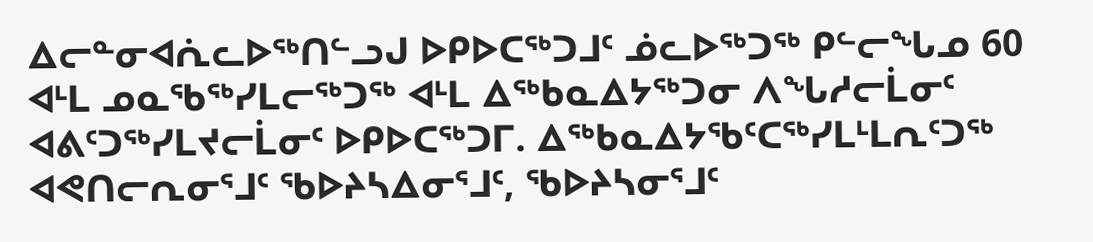ᐃᓕᓐᓂᐊᕇᓚᐅᖅᑎᓪᓗᒍ ᐅᑭᐅᑕᖅᑐᒧᑦ ᓅᓚᐅᖅᑐᖅ ᑭᓪᓕᖓᓄ 60 ᐊᒻᒪ ᓄᓇᖃᖅᓯᒪᓕᖅᑐᖅ ᐊᒻᒪ ᐃᖅᑲᓇᐃᔭᖅᑐᓂ ᐱᖓᓱᓕᒫᓂᑦ ᐊᕕᑦᑐᖅᓯᒪᔪᓕᒫᓂᑦ ᐅᑭᐅᑕᖅᑐᒥ. ᐃᖅᑲᓇᐃᔭᖃᑦᑕᖅᓯᒪᒻᒪᕆᑦᑐᖅ ᐊᕙᑎᓕᕆᓂᕐᒧᑦ ᖃᐅᔨᓴᐃᓂᕐᒧᑦ, ᖃᐅᔨᓴᓂᕐᒧᑦ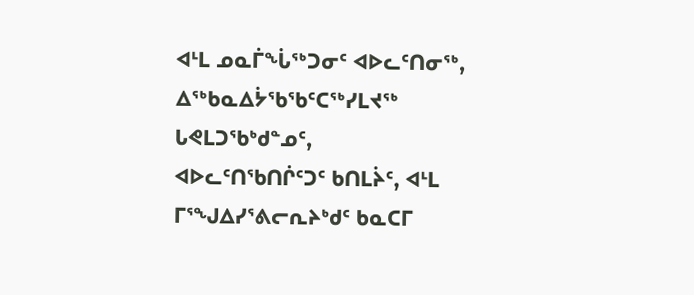ᐊᒻᒪ ᓄᓇᒦᖔᖅᑐᓂᑦ ᐊᐅᓚᑦᑎᓂᖅ, ᐃᖅᑲᓇᐃᔮᖃᖃᑦᑕᖅᓯᒪᔪᖅ ᒐᕙᒪᑐᖃᒃᑯᓐᓄᑦ, ᐊᐅᓚᑦᑎᖃᑎᒌᑦᑐᑦ ᑲᑎᒪᔩᑦ, ᐊᒻᒪ ᒥᕐᖑᐃᓯᕐᕕᓕᕆᔨᒃᑯᑦ ᑲᓇᑕᒥ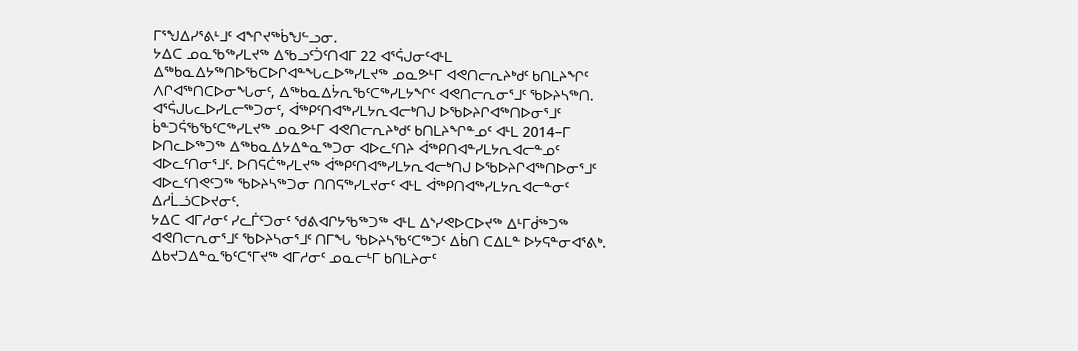ᒥᕐᖑᐃᓯᕐᕕᒻᒧᑦ ᐊᖏᔪᖅᑳᖑᓪᓗᓂ.
ᔭᐃᑕ ᓄᓇᖃᖅᓯᒪᔪᖅ ᐃᖃᓗᑦᑑᑦᑎᐊᒥ 22 ᐊᕐᕌᒍᓂᑦᐊᒻᒪ ᐃᖅᑲᓇᐃᔭᖅᑎᐅᖃᑕᐅᒋᐊᓐᖓᓚᐅᖅᓯᒪᔪᖅ ᓄᓇᕗᒻᒥ ᐊᕙᑎᓕᕆᔨᒃᑯᑦ ᑲᑎᒪᔨᖏᑦ ᐱᒋᐊᖅᑎᑕᐅᓂᖓᓂᑦ, ᐃᖅᑲᓇᐃᔮᕆᖃᑦᑕᖅᓯᒪᔭᖏᑦ ᐊᕙᑎᓕᕆᓂᕐᒧᑦ ᖃᐅᔨᓴᖅᑎ. ᐊᕐᕌᒍᒐᓚᐅᓯᒪᓕᖅᑐᓂᑦ, ᐋᖅᑭᑦᑎᐊᖅᓯᒪᔭᕆᐊᓕᒃᑎᒍ ᐅᖃᐅᔨᒋᐊᖅᑎᐅᓂᕐᒧᑦ ᑳᓐᑐᕌᖃᖃᑦᑕᖅᓯᒪᔪᖅ ᓄᓇᕗᒻᒥ ᐊᕙᑎᓕᕆᔨᒃᑯᑦ ᑲᑎᒪᔨᖏᓐᓄᑦ ᐊᒻᒪ 2014−ᒥ ᐅᑎᓚᐅᖅᑐᖅ ᐃᖅᑲᓇᐃᔭᐃᓐᓇᖅᑐᓂ ᐊᐅᓚᑦᑎᔨ ᐋᖅᑭᑎᐊᓐᓯᒪᔭᕆᐊᓕᓐᓄᑦ ᐊᐅᓚᑦᑎᓂᕐᒧᑦ. ᐅᑎᕋᑖᖅᓯᒪᔪᖅ ᐋᖅᑭᑦᑎᐊᖅᓯᒪᔭᕆᐊᓕᒃᑎᒍ ᐅᖃᐅᔨᒋᐊᖅᑎᐅᓂᕐᒧᑦ ᐊᐅᓚᑦᑎᕙᑦᑐᖅ ᖃᐅᔨᓴᖅᑐᓂ ᑎᑎᕋᖅᓯᒪᔪᓂᑦ ᐊᒻᒪ ᐋᖅᑭᑎᐊᖅᓯᒪᔭᕆᐊᓕᓐᓂᑦ ᐃᓱᒫᓘᑕᐅᔪᓂᑦ.
ᔭᐃᑕ ᐊᒥᓱᓂᑦ ᓯᓚᒦᑦᑐᓂᑦ ᖁᕕᐊᒋᔭᖃᖅᑐᖅ ᐊᒻᒪ ᐃᔅᓯᕙᐅᑕᐅᔪᖅ ᐃᒻᒥᑰᖅᑐᖅ ᐊᕙᑎᓕᕆᓂᕐᒧᑦ ᖃᐅᔨᓴᓂᕐᒧᑦ ᑎᒥᖓ ᖃᐅᔨᓴᖃᑦᑕᖅᑐᑦ ᐃᑳᑎ ᑕᐃᒪᓐ ᐅᔭᕋᓐᓂᐊᕐᕕᒃ. ᐃᑲᔪᑐᐃᓐᓇᖃᑦᑕᕐᒥᔪᖅ ᐊᒥᓱᓂᑦ ᓄᓇᓕᒻᒥ ᑲᑎᒪᔨᓂᑦ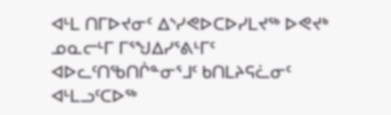ᐊᒻᒪ ᑎᒥᐅᔪᓂᑦ ᐃᔅᓯᕙᐅᑕᐅᓯᒪᔪᖅ ᐅᕙᔪᒃ ᓄᓇᓕᒻᒥ ᒥᕐᖑᐃᓯᕐᕕᒻᒥᑦ ᐊᐅᓚᑦᑎᖃᑎᒌᓐᓂᕐᒧᑦ ᑲᑎᒪᔨᕋᓛᓂᑦ ᐊᒻᒪᓗᑦᑕᐅᖅ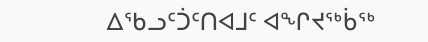ᐃᖃᓗᑦᑑᑦᑎᐊᒧᑦ ᐊᖏᔪᖅᑳᖅ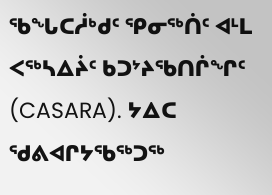ᖃᖓᑕᓲᒃᑯᑦ ᕿᓂᖅᑏᑦ ᐊᒻᒪ ᐸᖅᓴᐃᔩᑦ ᑲᑐᔾᔨᖃᑎᒌᖏᑦ (CASARA). ᔭᐃᑕ ᖁᕕᐊᒋᔭᖃᖅᑐᖅ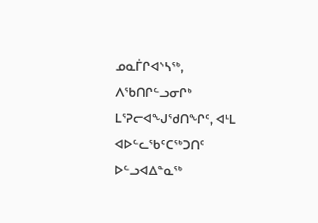ᓄᓇᒦᒋᐊᔅᓴᖅ, ᐱᖃᑎᒋᓪᓗᓂᒋᒃ ᒪᕐᕈᓕᐊᖑᖁᑎᖏᑦ, ᐊᒻᒪ ᐊᐅᓪᓚᖃᑦᑕᖅᑐᑎᑦ ᐅᓪᓗᐊᐃᓐᓇᖅ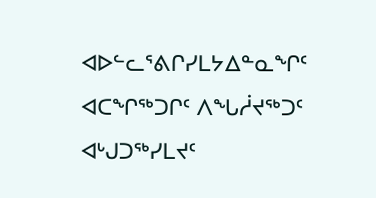ᐊᐅᓪᓚᕐᕕᒋᓯᒪᔭᐃᓐᓇᖏᑦ ᐊᑕᖏᖅᑐᒋᑦ ᐱᖓᓲᔪᖅᑐᑦ ᐊᒡᒍᑐᖅᓯᒪᔪᑦ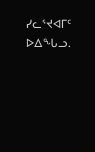ᓯᓚᕐᔪᐊᒥᑦ ᐅᐃᖓᓗ.